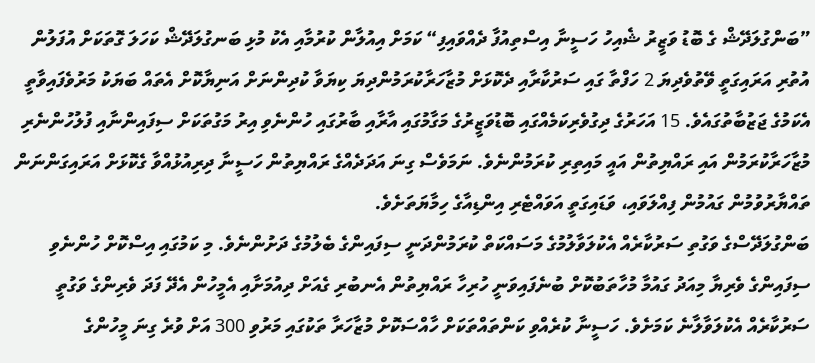”ބަންގުލަދޭޝް ގެ ބޮޑު ވަޒީރު ޝެއިހު ހަސީނާ އިސްތިއުފާ ދެއްވައިފި“ ކަމަށް އިއުލާން ކުރުމާއި އެކު މުޅި ބަނގުލަދޭޝް ކަހަލަ ގޮތަކަށް އުފަލުން އުތުރި އަރައިގަތީ ވޭތުވެދިޔަ 2 ހަފްތާ ގައި ސަރުކާރާއި ދެކޮޅަށް މުޒާހަރާކުރަމުންދިޔަ ކިޔަވާ ކުދިންނަށް އަނިޔާކޮށް އެތައް ބަޔަކު މަރުވެފައިވާތީ އެކަމުގެ ޖަޒުބާތުގައެވެ. 15 އަހަރުގެ ދިގުވެރިކަމެއްގައި ބޮޑުވަޒީރުގެ މަގާމުގައި އާރާއި ބާރުގައި ހުންނެވި އިރު މަގުތަކަށް ސިފައިންނާއި ފުލުހުންނެރި މުޒާހަރާކުރަމުން އައި ރައްޔިތުން އައީ މައިތިރި ކުރަމުންނެވެ. ނަމަވެސް ގިނަ އަދަދެއްގެ ރައްޔިތުން ހަސީނާ ދިރިއުޅުއްވާ ގެކޮޅަށް އަރައިގަންނަން ތައްޔާރުވުމުން ގައުމުން ފިއްލަވައި، ވަޑައިގަތީ އަވައްޓެރި އިންޑިއާގެ ހިމާޔަތަށެވެ.
ބަންގުލަދޭސްގެ ވަގުތި ސަރުކާރެއް އެކުލަވާލުމުގެ މަސައްކަތް ކުރަމުންދަނީ ސިފައިންގެ ބެލުމުގެ ދަށުންނެވެ. މި ކަމުގައި އިސްކޮށް ހުންނެވި ސިފައިންގެ ވެރިޔާ މިއަދު ގައުމާ މުހާތަބުކޮށް ބުނެފައިވަނީ ހުރިހާ ރައްޔިތުން އެނބުރި ގެއަށް ދިއުމަށާއި އެމީހުން އެދޭ ފަދަ ވެރިންގެ ވަގުތީ ސަރުކާރެއް އެކުލަވާލާނެ ކަމަށެވެ. ހަސީނާ ކުރެއްވި ކަންތައްތަކަށް ހާއްސަކޮށް މުޒާހަރާ ތަކުގައި މަރުވި 300 އަށް ވުރެ ގިނަ މީހުންގެ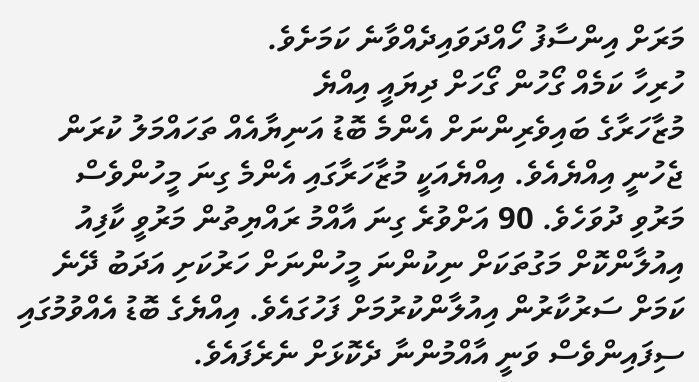މަރަށް އިންސާފު ހޯއްދަވައިދެއްވާނެ ކަމަށެވެ.
ހުރިހާ ކަމެއް ގޯހުން ގޯހަށް ދިޔައީ އިއްޔެ
މުޒާހަރާގެ ބައިވެރިންނަށް އެންމެ ބޮޑު އަނިޔާއެއް ތަހައްމަލު ކުރަން ޖެހުނީ އިއްޔެއެވެ. އިއްޔެއަކީ މުޒާހަރާގައި އެންމެ ގިނަ މީހުންވެސް މަރުވި ދުވަހެވެ. 90 އަށްވުރެ ގިނަ އާއްމު ރައްޔިތުން މަރުވީ ކާފިއު އިއުލާންކޮށް މަގުތަކަށް ނިކުންނަ މީހުންނަށް ހަރުކަށި އަދަބު ދޭނެ ކަމަށް ސަރުކާރުން އިއުލާންކުރުމަށް ފަހުގައެވެ. އިއްޔެގެ ބޮޑު އެއްވުމުގައި ސިފައިންވެސް ވަނީ އާއްމުންނާ ދެކޮޅަށް ނެރެފައެވެ.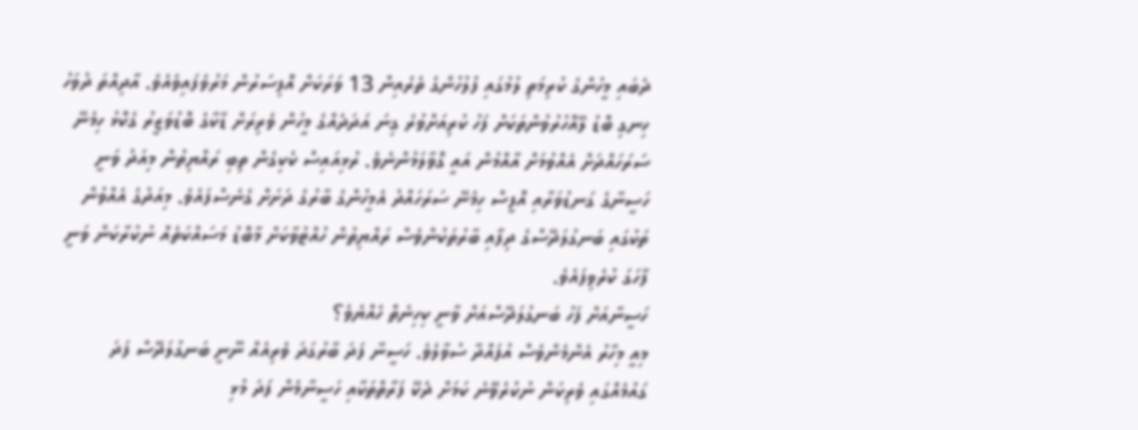ދެބައި މީހުންގެ ކުރިމަތި ލުމުގައި ފުލުހުންގެ ތެރެއިން 13 ވަރަކަށް އޮފިސަރުން މަރުވެފައިވެއެވެ. އާދިއްތަ ދުވަހު ހިނގި ބޮޑު ލޭއޮހުރުވުންތަކަށް ފަހު ކުރިއަށްވުރެ ގިނަ އަދަދެއްގެ މީހުން ވެރިރަށް ޑާކާގެ ބޮޑުވަޒީރު ގެކޮޅު ހިމެނޭ ސަރަހައްދަށް އެއްވުމަށް އާއްމުން އައީ ގޮވާލަމުންނެވެ. ރުޅިއައިސް ކެކިގެން ތިބި ރައްޔިތުން މިއަދު ވަނީ ހަސީނާގެ ގަނޑުވަރާއި އޮފީސް ހިމެނޭ ސަރަހައްދު އެމީހުންގެ ބާރުގެ ދަށަށް ގެނެސްފައެވެ. މިއަދުގެ އެއްވުން ތަކުގައި ބަނގުލަދޭސްގެ ދިފާއި ބާރުތަކުންވެސް ރައްޔިތުން ހުއްޓުވާކަށް މާބޮޑު މަސައްކަތެއް ނުކުރާކަން ވަނީ ފާހަގަ ކުރެވިފައެވެ.
ހަސީނާއަށް ފަހު ބަނގުލަދޭސްއަށް ވާނީ ކިހިނެތް ހެއްޔެވެ؟
މިއީ މިހާރު އެންމެންވެސް އުފައްދާ ސުވާލެވެ. ހަސީނާ ފަދަ ބާރުގަދަ ވެރިއެއް ނޫނީ ބަނގުލަދޭސް ފަދަ ގައުމެއްގައި ވެރިކަން ނުކުރެވޭނެ ކަމަށް ދެކޭ ފަރާތްތަކާއި ހަސީނާމެން ފަދަ މުޅި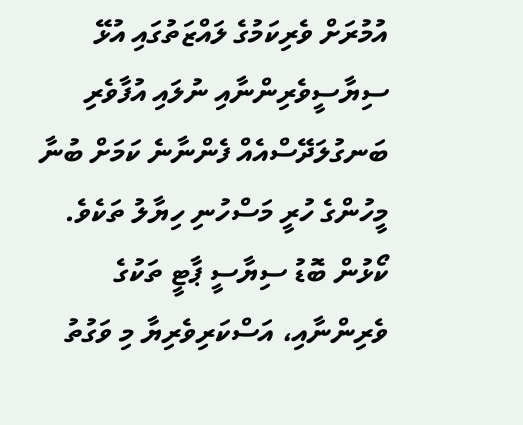އުމުރަށް ވެރިކަމުގެ ލައްޒަތުގައި އުޅޭ ސިޔާސީވެރިންނާއި ނުލައި އުފާވެރި ބަނގުލަދޭސްއެއް ފެންނާނެ ކަމަށް ބުނާ މީހުންގެ ހުރީ މަސްހުނި ހިޔާލު ތަކެވެ. ކޯޅުން ބޮޑު ސިޔާސީ ޕާޓީ ތަކުގެ ވެރިންނާއި، އަސްކަރިވެރިޔާ މި ވަގުތު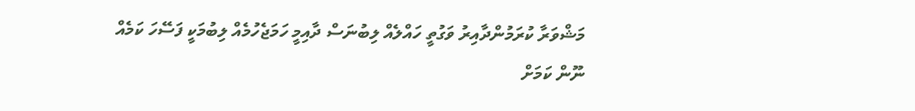މަޝްވަރާ ކުރަމުންދާއިރު ވަގުތީ ހައްލެއް ލިބުނަސް ދާއިމީ ހަމަޖެހުމެއް ލިބުމަކީ ފަސޭހަ ކަމެއް ނޫން ކަމަށް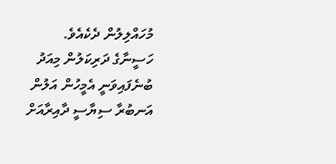މުހައްލިލުން ދެކެއެވެ.
ހަސީނާގެ ދަރިކަލުން މިއަދު ބުނެފައިވަނީ އެމީހުން އަލުން އަނބުރާ ސިޔާސީ ދާއިރާއަށް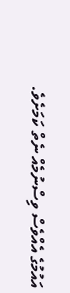އައުމުގެ އެއްވެސް ވިސްނުމެއް ނެތް ކަމަށެވެ.